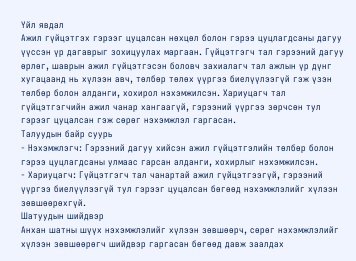Үйл явдал
Ажил гүйцэтгэх гэрээг цуцалсан нөхцөл болон гэрээ цуцлагдсаны дагуу үүссэн үр дагаврыг зохицуулах маргаан. Гүйцэтгэгч тал гэрээний дагуу өрлөг, шаврын ажил гүйцэтгэсэн боловч захиалагч тал ажлын үр дүнг хугацаанд нь хүлээн авч, төлбөр төлөх үүргээ биелүүлээгүй гэж үзэн төлбөр болон алданги, хохирол нэхэмжилсэн. Хариуцагч тал гүйцэтгэгчийн ажил чанар хангаагүй, гэрээний үүргээ зөрчсөн тул гэрээг цуцалсан гэж сөрөг нэхэмжлэл гаргасан.
Талуудын байр суурь
- Нэхэмжлэгч: Гэрээний дагуу хийсэн ажил гүйцэтгэлийн төлбөр болон гэрээ цуцлагдсаны улмаас гарсан алданги, хохирлыг нэхэмжилсэн.
- Хариуцагч: Гүйцэтгэгч тал чанартай ажил гүйцэтгээгүй, гэрээний үүргээ биелүүлээгүй тул гэрээг цуцалсан бөгөөд нэхэмжлэлийг хүлээн зөвшөөрөхгүй.
Шатуудын шийдвэр
Анхан шатны шүүх нэхэмжлэлийг хүлээн зөвшөөрч, сөрөг нэхэмжлэлийг хүлээн зөвшөөрөгч шийдвэр гаргасан бөгөөд давж заалдах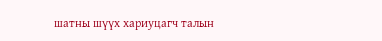шатны шүүх хариуцагч талын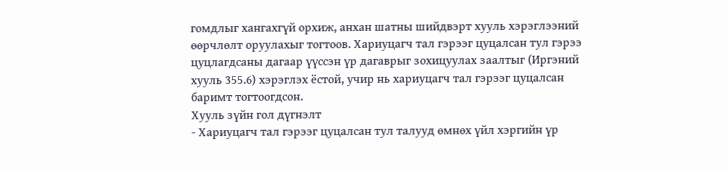гомдлыг хангахгүй орхиж, анхан шатны шийдвэрт хууль хэрэглээний өөрчлөлт оруулахыг тогтоов. Хариуцагч тал гэрээг цуцалсан тул гэрээ цуцлагдсаны дагаар үүссэн үр дагаврыг зохицуулах заалтыг (Иргэний хууль 355.6) хэрэглэх ёстой, учир нь хариуцагч тал гэрээг цуцалсан баримт тогтоогдсон.
Хууль зүйн гол дүгнэлт
- Хариуцагч тал гэрээг цуцалсан тул талууд өмнөх үйл хэргийн үр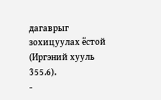дагаврыг зохицуулах ёстой (Иргэний хууль 355.6).
-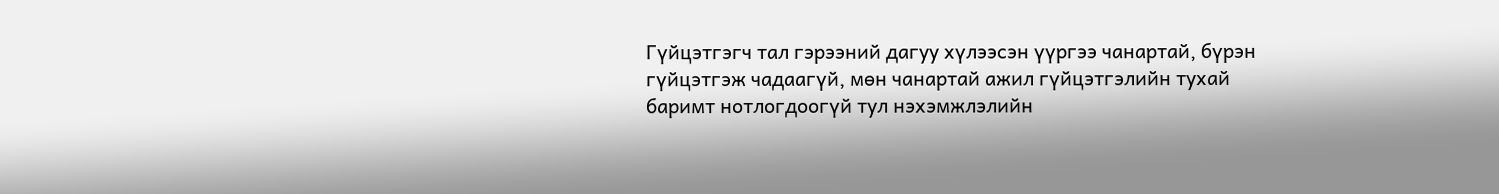Гүйцэтгэгч тал гэрээний дагуу хүлээсэн үүргээ чанартай, бүрэн гүйцэтгэж чадаагүй, мөн чанартай ажил гүйцэтгэлийн тухай баримт нотлогдоогүй тул нэхэмжлэлийн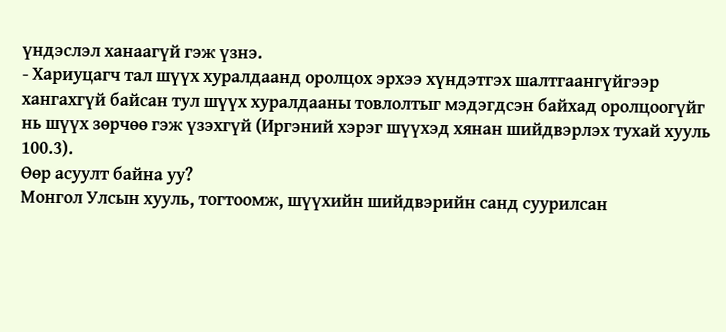үндэслэл ханаагүй гэж үзнэ.
- Хариуцагч тал шүүх хуралдаанд оролцох эрхээ хүндэтгэх шалтгаангүйгээр хангахгүй байсан тул шүүх хуралдааны товлолтыг мэдэгдсэн байхад оролцоогүйг нь шүүх зөрчөө гэж үзэхгүй (Иргэний хэрэг шүүхэд хянан шийдвэрлэх тухай хууль 100.3).
Өөр асуулт байна уу?
Монгол Улсын хууль, тогтоомж, шүүхийн шийдвэрийн санд суурилсан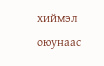хиймэл оюунаас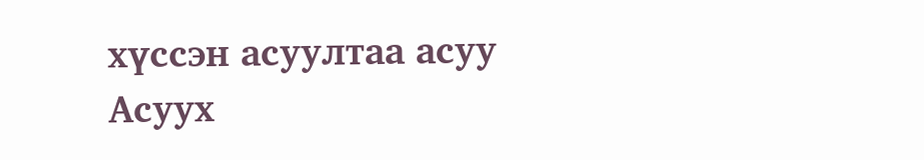хүссэн асуултаа асуу
Асуух